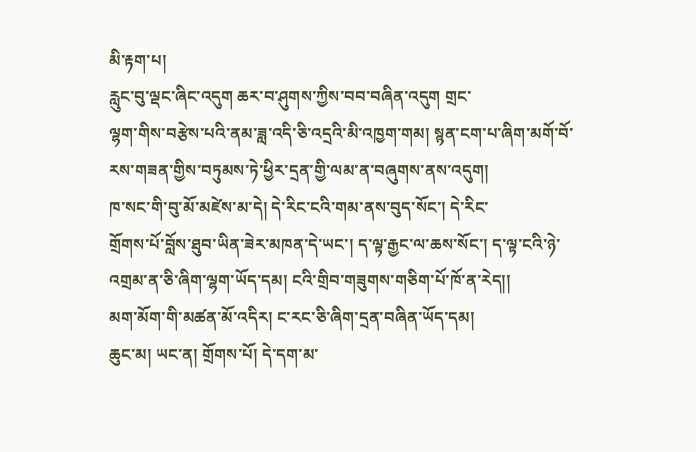མི་རྟག་པ།
རླུང་བུ་ལྡང་ཞིང་འདུག ཆར་བ་ཤུགས་ཀྱིས་བབ་བཞིན་འདུག གྲང་
ལྷག་གིས་བརྩེས་པའི་ནམ་ཟླ་འདི་ཅི་འདྲའི་མི་འཁྱག་གམ། སྙན་ངག་པ་ཞིག་མགོ་བོ་
རས་གཟན་གྱིས་བཏུམས་ཏེ་ཕྱིར་དྲན་གྱི་ལམ་ན་བཞུགས་ནས་འདུག།
ཁ་སང་གི་བུ་མོ་མཛེས་མ་དེ། དེ་རིང་ངའི་གམ་ནས་བུད་སོང་། དེ་རིང་
གྲོགས་པོ་བློས་ཐུབ་ཡིན་ཟེར་མཁན་དེ་ཡང་། ད་ལྟ་རྒྱང་ལ་ཆས་སོང་། ད་ལྟ་ངའི་ཉེ་
འགྲམ་ན་ཅི་ཞིག་ལྷག་ཡོད་དམ། ངའི་གྲིབ་གཟུགས་གཅིག་པོ་ཁོ་ན་རེད།།
མག་མོག་གི་མཚན་མོ་འདིར། ང་རང་ཅི་ཞིག་དྲན་བཞིན་ཡོད་དམ།
ཆུང་མ། ཡང་ན། གྲོགས་པོ། དེ་དག་མ་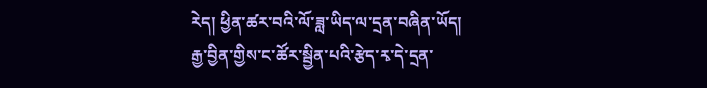རེད། ཕྱིན་ཚར་བའི་ལོ་ཟླ་ཡིད་ལ་དྲན་བཞིན་ཡོད།
རྒྱ་བྱིན་གྱིས་ང་ཚོར་སྦྱིན་པའི་རྩེད་རྭ་དེ་དྲན་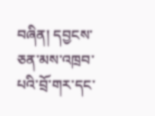བཞིན། དབྱངས་ཅན་མས་འཁྲབ་
པའི་བྲོ་གར་དང་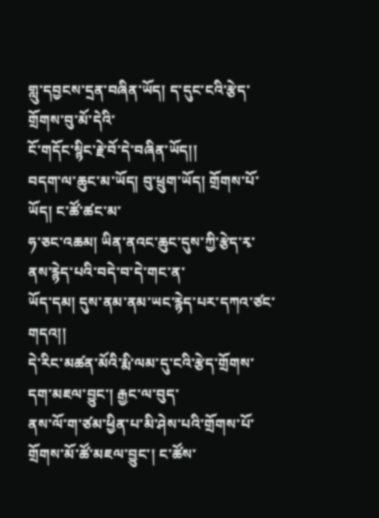གླུ་དབྱངས་དྲན་བཞིན་ཡོད། ད་དུང་ངའི་རྩེད་གྲོགས་བུ་མོ་དེའི་
ངོ་གདོང་སྙིང་རྗེ་བོ་དེ་བཞིན་ཡོད།།
བདག་ལ་ཆུང་མ་ཡོད། བུ་ཕྲུག་ཡོད། གྲོགས་པོ་ཡོད། ང་ཚོ་ཚང་མ་
ཧ་ཅང་འཆམ། ཡིན་ནའང་ཆུང་དུས་ཀྱི་རྩེད་རྭ་ནས་རྙེད་པའི་བདེ་བ་དེ་གང་ན་
ཡོད་དམ། དུས་ནམ་ནམ་ཡང་རྙེད་པར་དཀའ་ཙང་གདའ།།
དེ་རིང་མཚན་མོའི་རྨི་ལམ་དུ་ངའི་རྩེད་གྲོགས་དག་མཇལ་བྱུང་། རྒྱང་ལ་བུད་
ནས་ལོ་ག་ཙམ་ཕྱིན་པ་མི་ཤེས་པའི་གྲོགས་པོ་གྲོགས་མོ་ཚོ་མཇལ་བྱུང་། ང་ཚོས་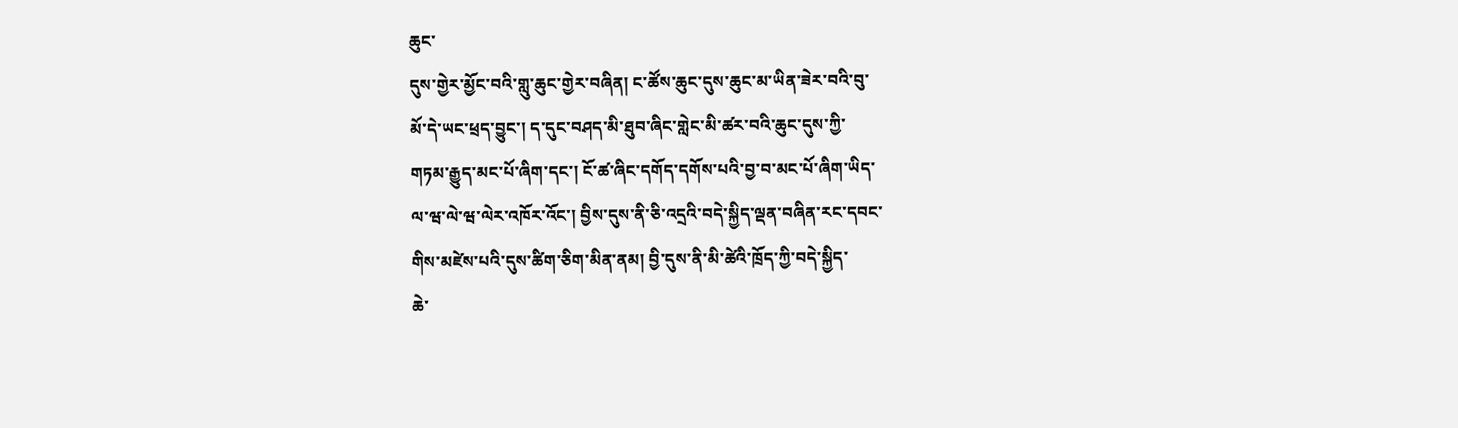ཆུང་
དུས་གྱེར་མྱོང་བའི་གླུ་ཆུང་གྱེར་བཞིན། ང་ཚོས་ཆུང་དུས་ཆུང་མ་ཡིན་ཟེར་བའི་བུ་
མོ་དེ་ཡང་ཕྲད་བྱུང་། ད་དུང་བཤད་མི་ཐུབ་ཞིང་གླེང་མི་ཚར་བའི་ཆུང་དུས་ཀྱི་
གཏམ་རྒྱུད་མང་པོ་ཞིག་དང་། ངོ་ཚ་ཞིང་དགོད་དགོས་པའི་བྱ་བ་མང་པོ་ཞིག་ཡིད་
ལ་ཝ་ལེ་ཝ་ལེར་འཁོར་འོང་། བྱིས་དུས་ནི་ཅི་འདྲའི་བདེ་སྐྱིད་ལྡན་བཞིན་རང་དབང་
གིས་མཛེས་པའི་དུས་ཚིག་ཅིག་མིན་ནམ། བྱི་དུས་ནི་མི་ཚེའི་ཁྲོད་ཀྱི་བདེ་སྐྱིད་
ཆེ་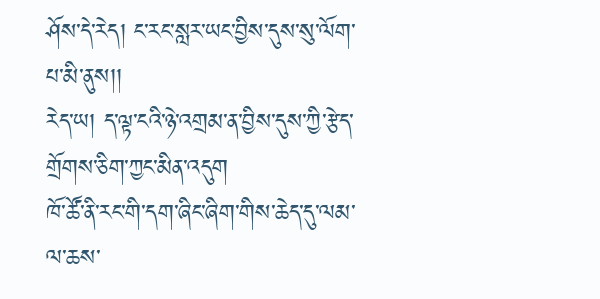ཤོས་དེ་རེད། ང་རང་སླར་ཡང་བྱིས་དུས་སུ་ལོག་པ་མི་ནུས།།
རེད་ཡ། ད་ལྟ་ངའི་ཉེ་འགྲམ་ན་བྱིས་དུས་ཀྱི་རྩེད་གྲོགས་ཅིག་ཀྱང་མིན་འདུག
ཁོ་ཚོ་ནི་རང་གི་དག་ཞིང་ཞིག་གིས་ཆེད་དུ་ལམ་ལ་ཆས་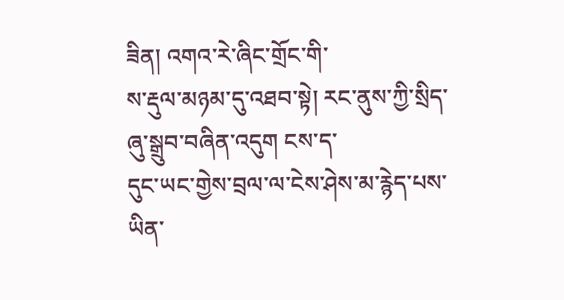ཟིན། འགའ་རེ་ཞིང་གྲོང་གི་
ས་རྡུལ་མཉམ་དུ་འཐབ་སྟེ། རང་ནུས་ཀྱི་སྲིད་ཞུ་སྒྲུབ་བཞིན་འདུག ངས་ད་
དུང་ཡང་གྱེས་བྲལ་ལ་ངེས་ཤེས་མ་རྙེད་པས་ཡིན་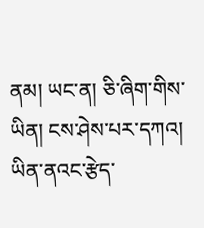ནམ། ཡང་ན། ཅི་ཞིག་གིས་
ཡིན། ངས་ཤེས་པར་དཀའ། ཡིན་ནའང་རྩེད་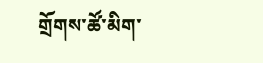གྲོགས་ཚོ་མིག་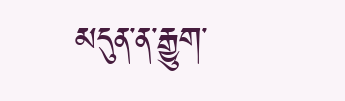མདུན་ན་རྒྱུག་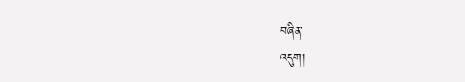བཞིན་
འདུག།